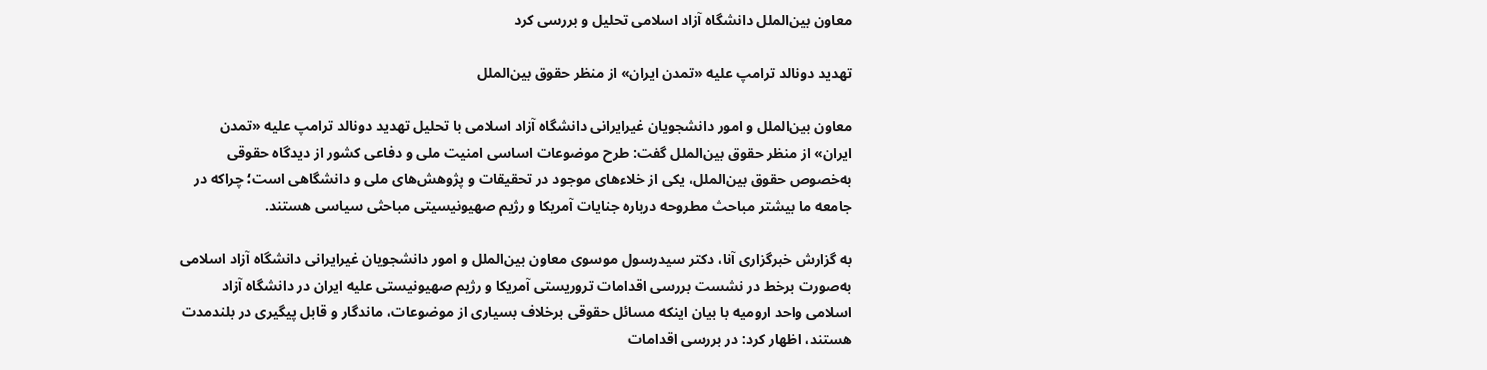معاون بین‌الملل دانشگاه آزاد اسلامی تحلیل و بررسی کرد

تهدید دونالد ترامپ علیه «تمدن ایران» از منظر حقوق بین‌الملل

معاون بین‌الملل و امور دانشجویان غیرایرانی دانشگاه آزاد اسلامی با تحلیل تهدید دونالد ترامپ علیه «تمدن ایران» از منظر حقوق بین‌الملل گفت: طرح موضوعات اساسی امنیت ملی و دفاعی کشور از دیدگاه حقوقی به‌خصوص حقوق بین‌الملل، یکی از خلاءهای موجود در تحقیقات و پژوهش‌های ملی و دانشگاهی است؛ چراکه در جامعه ما بیشتر مباحث مطروحه درباره جنایات آمریکا و رژیم صهیونیسیتی مباحثی سیاسی هستند.

به گزارش خبرگزاری آنا، دکتر سیدرسول موسوی معاون بین‌الملل و امور دانشجویان غیرایرانی دانشگاه آزاد اسلامی به‌صورت برخط در نشست بررسی اقدامات تروریستی آمریکا و رژیم صهیونیستی علیه ایران در دانشگاه آزاد اسلامی واحد ارومیه با بیان اینکه مسائل حقوقی برخلاف بسیاری از موضوعات، ماندگار و قابل پیگیری در بلندمدت هستند، اظهار کرد: در بررسی اقدامات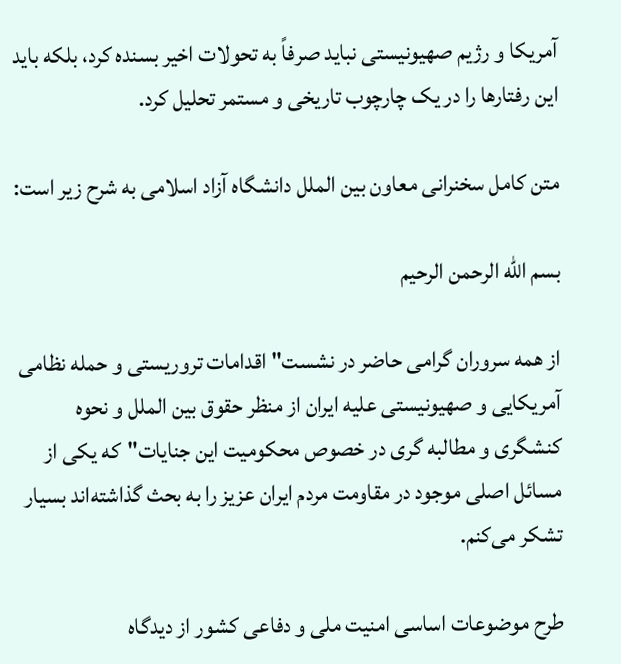آمریکا و رژیم صهیونیستی نباید صرفاً به تحولات اخیر بسنده کرد، بلکه باید این رفتار‌ها را در یک چارچوب تاریخی و مستمر تحلیل کرد.

متن کامل سخنرانی معاون بین الملل دانشگاه آزاد اسلامی به شرح زیر است:

بسم الله الرحمن الرحیم

از همه سروران گرامی حاضر در نشست" اقدامات تروریستی و حمله نظامی آمریکایی و صهیونیستی علیه ایران از منظر حقوق بین الملل و نحوه کنشگری و مطالبه گری در خصوص محکومیت این جنایات"که یکی از مسائل اصلی موجود در مقاومت مردم ایران عزیز را به بحث گذاشته‌اند بسیار تشکر می‌کنم.

طرح موضوعات اساسی امنیت ملی و دفاعی کشور از دیدگاه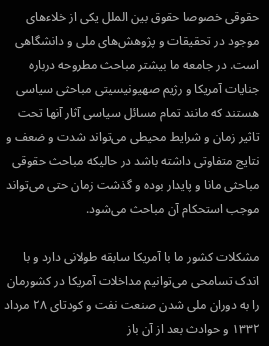حقوقی خصوصا حقوق بین الملل یکی از خلاء‌های موجود در تحقیقات و پژوهش‌های ملی و دانشگاهی است. در جامعه ما بیشتر مباحث مطروحه درباره جنایات آمریکا و رژیم صهیونیسیتی مباحثی سیاسی هستند که مانند تمام مسائل سیاسی آثار آنها تحت تاثیر زمان و شرایط محیطی می‌تواند شدت و ضعف و نتایج متفاوتی داشته باشد در حالیکه مباحث حقوقی مباحثی مانا و پایدار بوده و گذشت زمان حتی می‌تواند موجب استحکام آن مباحث می‌شود.

مشکلات کشور ما با آمریکا سابقه طولانی دارد و با اندک تسامحی می‌توانیم مداخلات آمریکا در کشورمان را به دوران ملی شدن صنعت نفت و کودتای ۲۸ مرداد ۱۳۳۲ و حوادث بعد از آن باز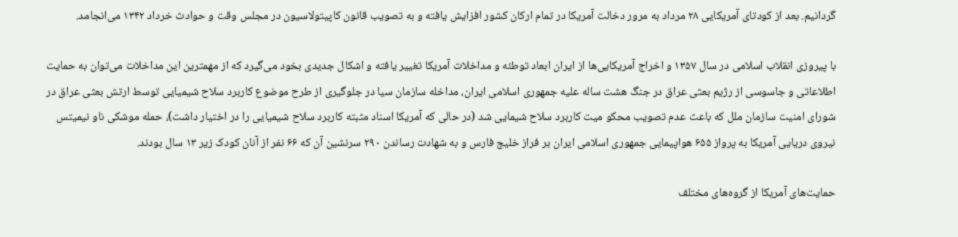گردانیم. بعد از کودتای آمریکایی ۲۸ مرداد به مرور دخالت آمریکا در تمام ارکان کشور افزایش یافته و به تصویب قانون کاپیتولاسیون در مجلس وقت و حوادث خرداد ۱۳۴۲ می‌انجامد.

با پیروزی انقلاب اسلامی در سال ۱۳۵۷ و اخراج آمریکایی‌ها از ایران ابعاد توطئه و مداخلات آمریکا تغییر یافته و اشکال جدیدی بخود می‌گیرد که از مهمترین این مداخلات می‌توان به حمایت اطلاعاتی و جاسوسی از رژیم بعثی عراق در جنگ هشت ساله علیه جمهوری اسلامی ایران، مداخله سازمان سیا در جلوگیری از طرح موضوع کاربرد سلاح شیمیایی توسط ارتش بعثی عراق در شورای امنیت سازمان ملل که باعث عدم تصویب محکو میت کاربرد سلاح شیمایی شد (در حالی که آمریکا اسناد مثبته کاربرد سلاح شیمیایی را در اختیار داشت)، حمله موشکی ناو نیمیتس نیروی دریایی آمریکا به پرواز ۶۵۵ هواپیمایی جمهوری اسلامی ایران بر فراز خلیج فارس و به شهادت رساندن ۲۹۰ سرنشین آن که ۶۶ نفر از آنان کودک زیر ۱۳ سال بودند.

حمایت‌های آمریکا از گروه‌های مختلف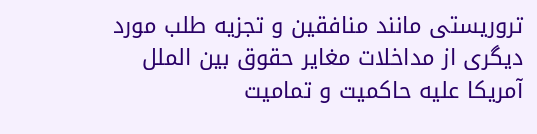تروریستی مانند منافقین و تجزیه طلب مورد دیگری از مداخلات مغایر حقوق بین الملل آمریکا علیه حاکمیت و تمامیت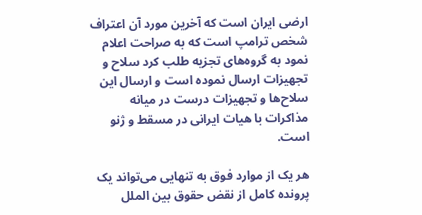ارضی ایران است که آخرین مورد آن اعتراف شخص ترامپ است که به صراحت اعلام نمود به گروه‌های تجزیه طلب کرد سلاح و تجهیزات ارسال نموده است و ارسال این سلاح‌ها و تجهیزات درست در میانه مذاکرات با هیات ایرانی در مسقط و ژنو است.

هر یک از موارد فوق به تنهایی می‌تواند یک پرونده کامل از نقض حقوق بین الملل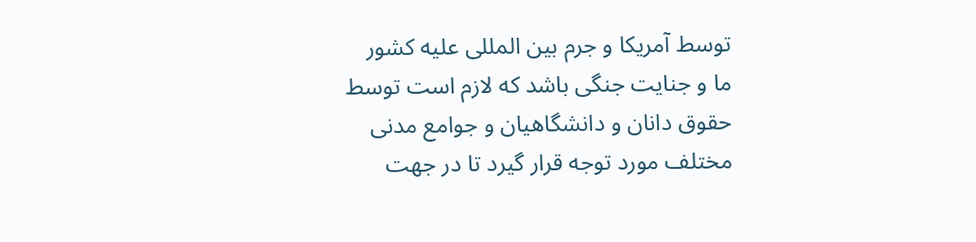توسط آمریکا و جرم بین المللی علیه کشور ما و جنایت جنگی باشد که لازم است توسط حقوق دانان و دانشگاهیان و جوامع مدنی مختلف مورد توجه قرار گیرد تا در جهت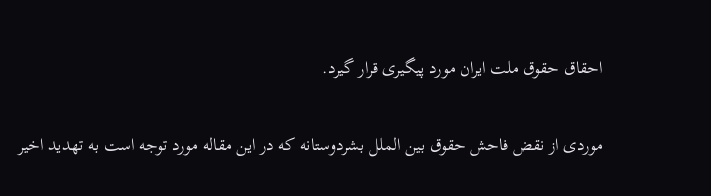احقاق حقوق ملت ایران مورد پیگیری قرار گیرد.

موردی از نقض فاحش حقوق بین الملل بشردوستانه که در این مقاله مورد توجه است به تهدید اخیر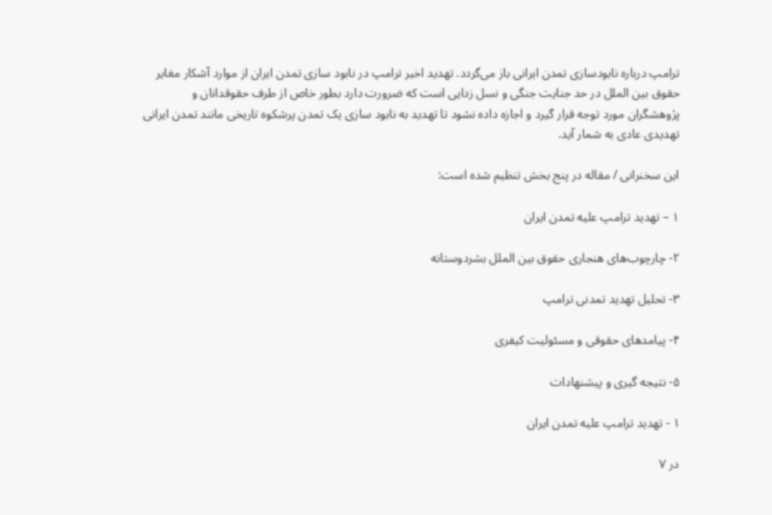ترامپ درباره نابودسازی تمدن ایرانی باز می‌گردد. تهدید اخیر ترامپ در نابود سازی تمدن ایران از موارد آشکار مغایر حقوق بین الملل در حد جنایت جنگی و نسل زدایی است که ضرورت دارد بطور خاص از طرف حقوقدانان و پژوهشگران مورد توجه قرار گیرد و اجازه داده نشود تا تهدید به نابود سازی یک تمدن پرشکوه تاریخی مانند تمدن ایرانی تهدیدی عادی به شمار آید.

این سخنرانی / مقاله در پنج بخش تنظیم شده است:

۱ – تهدید ترامپ علیه تمدن ایران

۲- چارچوب‌های هنجاری حقوق بین الملل بشردوستانه

۳- تحلیل تهدید تمدنی ترامپ

۴- پیامد‌های حقوقی و مسئولیت کیفری

۵- نتیجه گیری و پیشنهادات

۱ - تهدید ترامپ علیه تمدن ایران

در ۷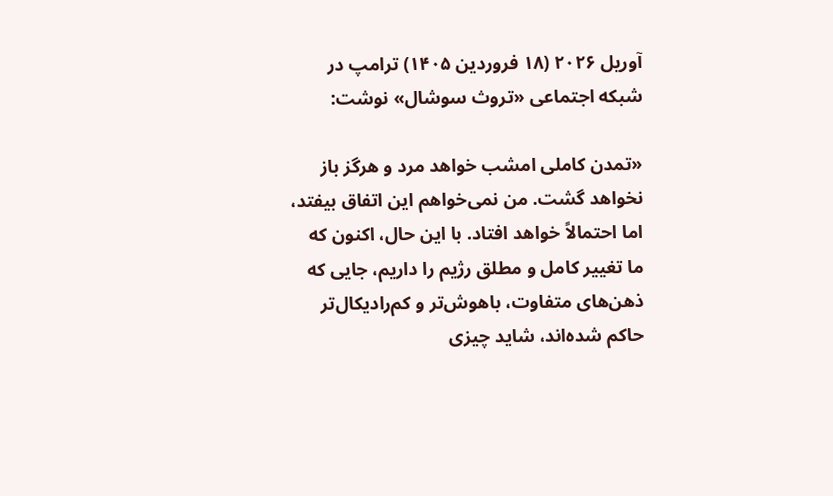آوریل ۲۰۲۶ (۱۸ فروردین ۱۴۰۵) ترامپ در شبکه اجتماعی «تروث سوشال» نوشت:

«تمدن کاملی امشب خواهد مرد و هرگز باز نخواهد گشت. من نمی‌خواهم این اتفاق بیفتد، اما احتمالاً خواهد افتاد. با این حال، اکنون که ما تغییر کامل و مطلق رژیم را داریم، جایی که ذهن‌های متفاوت، باهوش‌تر و کم‌رادیکال‌تر حاکم شده‌اند، شاید چیزی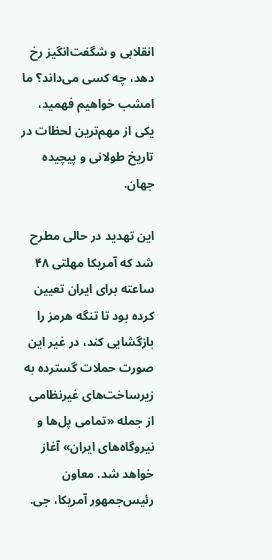انقلابی و شگفت‌انگیز رخ دهد، چه کسی می‌داند؟ ما امشب خواهیم فهمید، یکی از مهم‌ترین لحظات در تاریخ طولانی و پیچیده جهان.

این تهدید در حالی مطرح شد که آمریکا مهلتی ۴۸ ساعته برای ایران تعیین کرده بود تا تنگه هرمز را بازگشایی کند، در غیر این صورت حملات گسترده به زیرساخت‌های غیرنظامی از جمله «تمامی پل‌ها و نیروگاه‌های ایران» آغاز خواهد شد. معاون رئیس‌جمهور آمریکا، جی.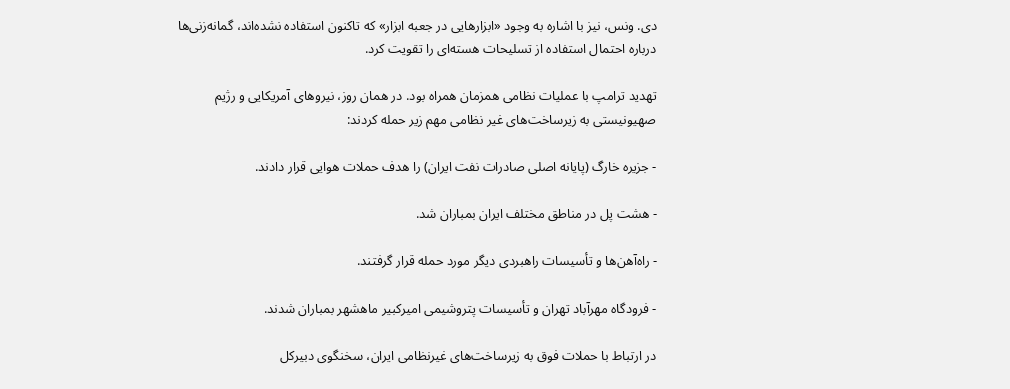دی. ونس، نیز با اشاره به وجود «ابزار‌هایی در جعبه ابزار» که تاکنون استفاده نشده‌اند، گمانه‌زنی‌ها درباره احتمال استفاده از تسلیحات هسته‌ای را تقویت کرد.

تهدید ترامپ با عملیات نظامی همزمان همراه بود. در همان روز، نیرو‌های آمریکایی و رژیم صهیونیستی به زیرساخت‌های غیر نظامی مهم زیر حمله کردند:

- جزیره خارگ (پایانه اصلی صادرات نفت ایران) را هدف حملات هوایی قرار دادند.

- هشت پل در مناطق مختلف ایران بمباران شد.

- راه‌آهن‌ها و تأسیسات راهبردی دیگر مورد حمله قرار گرفتند.

- فرودگاه مهرآباد تهران و تأسیسات پتروشیمی امیرکبیر ماهشهر بمباران شدند.

در ارتباط با حملات فوق به زیرساخت‌های غیرنظامی ایران، سخنگوی دبیرکل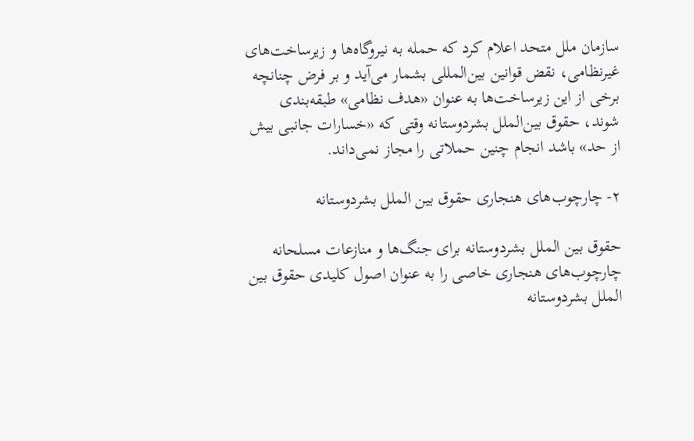سازمان ملل متحد اعلام کرد که حمله به نیروگاه‌ها و زیرساخت‌های غیرنظامی، نقض قوانین بین‌المللی بشمار می‌آید و بر فرض چنانچه برخی از این زیرساخت‌ها به عنوان «هدف نظامی» طبقه‌بندی شوند، حقوق بین‌الملل بشردوستانه وقتی که «خسارات جانبی بیش از حد» باشد انجام چنین حملاتی را مجاز نمی‌داند.

۲- چارچوب‌های هنجاری حقوق بین الملل بشردوستانه

حقوق بین الملل بشردوستانه برای جنگ‌ها و منازعات مسلحانه چارچوب‌های هنجاری خاصی را به عنوان اصول کلیدی حقوق بین الملل بشردوستانه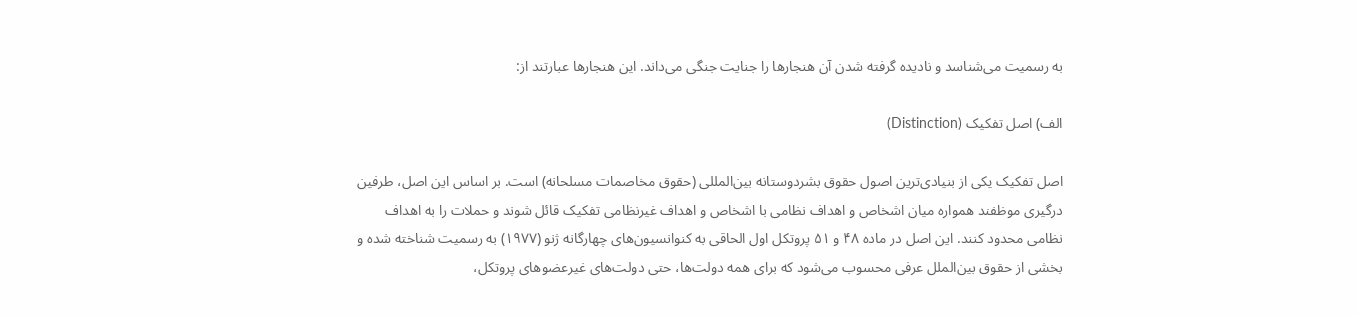به رسمیت می‌شناسد و نادیده گرفته شدن آن هنجار‌ها را جنایت جنگی می‌داند. این هنجار‌ها عبارتند از:

الف) اصل تفکیک (Distinction)

اصل تفکیک یکی از بنیادی‌ترین اصول حقوق بشردوستانه بین‌المللی (حقوق مخاصمات مسلحانه) است. بر اساس این اصل، طرفین درگیری موظفند همواره میان اشخاص و اهداف نظامی با اشخاص و اهداف غیرنظامی تفکیک قائل شوند و حملات را به اهداف نظامی محدود کنند. این اصل در ماده ۴۸ و ۵۱ پروتکل اول الحاقی به کنوانسیون‌های چهارگانه ژنو (۱۹۷۷) به رسمیت شناخته شده و بخشی از حقوق بین‌الملل عرفی محسوب می‌شود که برای همه دولت‌ها، حتی دولت‌های غیرعضو‌های پروتکل،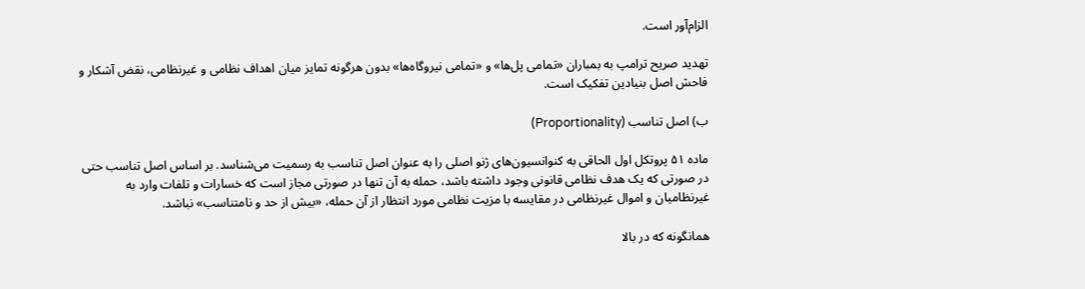الزام‌آور است.

تهدید صریح ترامپ به بمباران «تمامی پل‌ها» و «تمامی نیروگاه‌ها» بدون هرگونه تمایز میان اهداف نظامی و غیرنظامی، نقض آشکار و فاحش اصل بنیادین تفکیک است.

ب) اصل تناسب (Proportionality)

ماده ۵۱ پروتکل اول الحاقی به کنوانسیون‌های ژنو اصلی را به عنوان اصل تناسب به رسمیت می‌شناسد. بر اساس اصل تناسب حتی در صورتی که یک هدف نظامی قانونی وجود داشته باشد، حمله به آن تنها در صورتی مجاز است که خسارات و تلفات وارد به غیرنظامیان و اموال غیرنظامی در مقایسه با مزیت نظامی مورد انتظار از آن حمله، «بیش از حد و نامتناسب» نباشد.

همانگونه که در بالا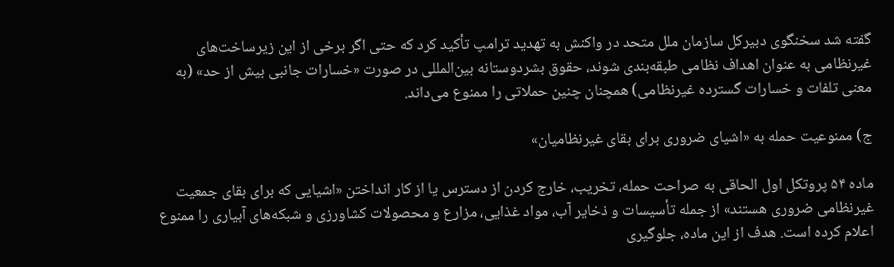گفته شد سخنگوی دبیرکل سازمان ملل متحد در واکنش به تهدید ترامپ تأکید کرد که حتی اگر برخی از این زیرساخت‌های غیرنظامی به عنوان اهداف نظامی طبقه‌بندی شوند، حقوق بشردوستانه بین‌المللی در صورت «خسارات جانبی بیش از حد» (به معنی تلفات و خسارات گسترده غیرنظامی) همچنان چنین حملاتی را ممنوع می‌داند.

ج) ممنوعیت حمله به «اشیای ضروری برای بقای غیرنظامیان»

ماده ۵۴ پروتکل اول الحاقی به صراحت حمله، تخریب، خارج کردن از دسترس یا از کار انداختن «اشیایی که برای بقای جمعیت غیرنظامی ضروری هستند» از جمله تأسیسات و ذخایر آب، مواد غذایی، مزارع و محصولات کشاورزی و شبکه‌های آبیاری را ممنوع اعلام کرده است. هدف از این ماده، جلوگیری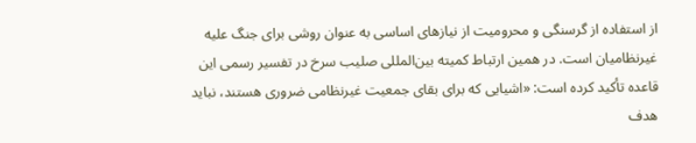از استفاده از گرسنگی و محرومیت از نیاز‌های اساسی به عنوان روشی برای جنگ علیه غیرنظامیان است. در همین ارتباط کمیته بین‌المللی صلیب سرخ در تفسیر رسمی این قاعده تأکید کرده است: «اشیایی که برای بقای جمعیت غیرنظامی ضروری هستند، نباید هدف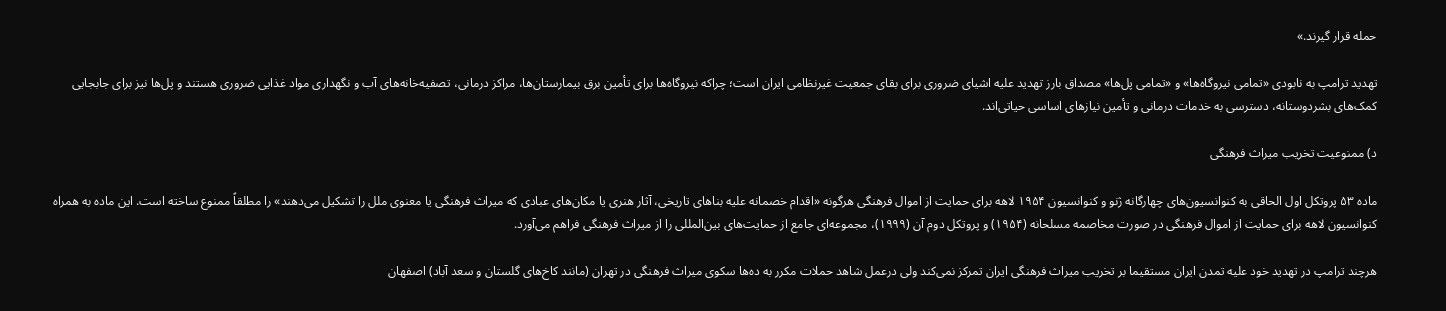حمله قرار گیرند.»

تهدید ترامپ به نابودی «تمامی نیروگاه‌ها» و «تمامی پل‌ها» مصداق بارز تهدید علیه اشیای ضروری برای بقای جمعیت غیرنظامی ایران است؛ چراکه نیروگاه‌ها برای تأمین برق بیمارستان‌ها، مراکز درمانی، تصفیه‌خانه‌های آب و نگهداری مواد غذایی ضروری هستند و پل‌ها نیز برای جابجایی کمک‌های بشردوستانه، دسترسی به خدمات درمانی و تأمین نیاز‌های اساسی حیاتی‌اند.

د) ممنوعیت تخریب میراث فرهنگی

ماده ۵۳ پروتکل اول الحاقی به کنوانسیون‌های چهارگانه ژنو و کنوانسیون ۱۹۵۴ لاهه برای حمایت از اموال فرهنگی هرگونه «اقدام خصمانه علیه بنا‌های تاریخی، آثار هنری یا مکان‌های عبادی که میراث فرهنگی یا معنوی ملل را تشکیل می‌دهند» را مطلقاً ممنوع ساخته است. این ماده به همراه کنوانسیون لاهه برای حمایت از اموال فرهنگی در صورت مخاصمه مسلحانه (۱۹۵۴) و پروتکل دوم آن (۱۹۹۹)، مجموعه‌ای جامع از حمایت‌های بین‌المللی را از میراث فرهنگی فراهم می‌آورد.

هرچند ترامپ در تهدید خود علیه تمدن ایران مستقیما بر تخریب میراث فرهنگی ایران تمرکز نمی‌کند ولی درعمل شاهد حملات مکرر به ده‌ها سکوی میراث فرهنگی در تهران (مانند کاخ‌های گلستان و سعد آباد) اصفهان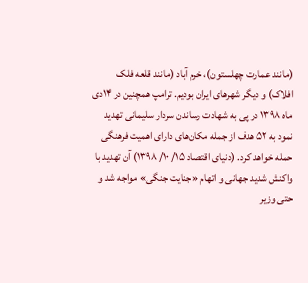(مانند عمارت چهلستون)، خرم آباد (مانند قلعه فلک افلاک) و دیگر شهر‌های ایران بودیم. ترامپ همچنین در ۱۴دی ماه ۱۳۹۸ در پی به شهادت رساندن سردار سلیمانی تهدید نمود به ۵۲ هدف از جمله مکان‌های دارای اهمیت فرهنگی حمله خواهد کرد. (دنیای اقتصاد ۱۵/ ۱۰/ ۱۳۹۸) آن تهدید با واکنش شدید جهانی و اتهام «جنایت جنگی» مواجه شد و حتی وزیر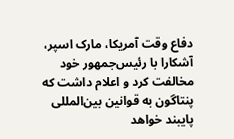دفاع وقت آمریکا، مارک اسپر، آشکارا با رئیس‌جمهور خود مخالفت کرد و اعلام داشت که پنتاگون به قوانین بین‌المللی پایبند خواهد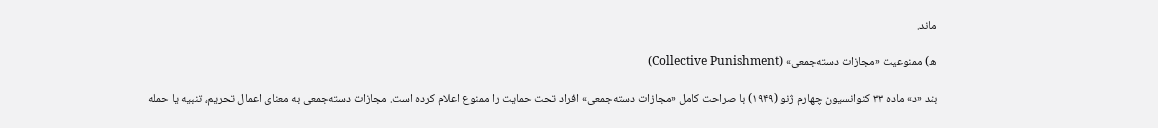ماند.

ه) ممنوعیت «مجازات دسته‌جمعی» (Collective Punishment)

بند «د» ماده ۳۳ کنوانسیون چهارم ژنو (۱۹۴۹) با صراحت کامل «مجازات دسته‌جمعی» افراد تحت حمایت را ممنوع اعلام کرده است. مجازات دسته‌جمعی به معنای اعمال تحریم، تنبیه یا حمله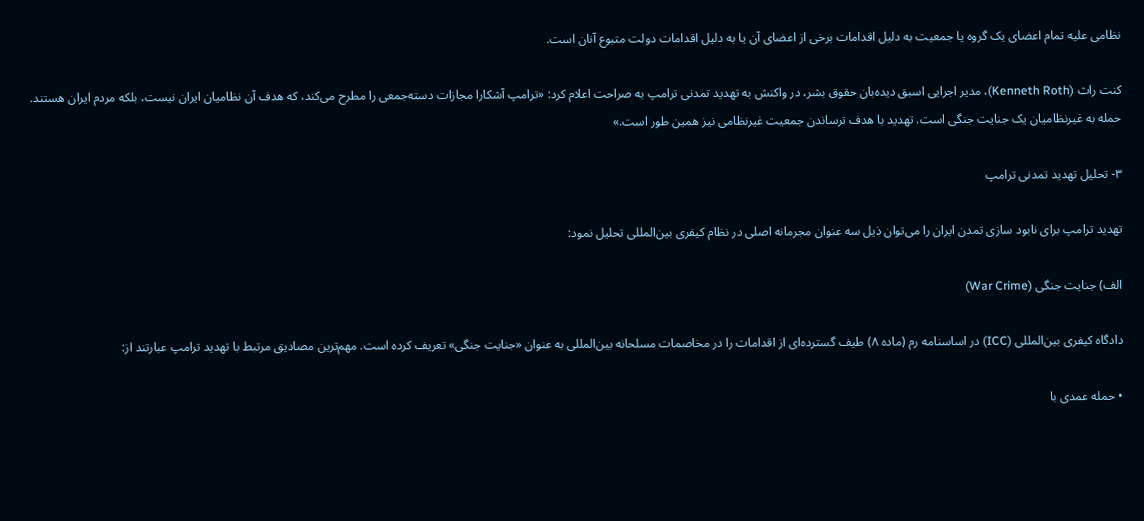نظامی علیه تمام اعضای یک گروه یا جمعیت به دلیل اقدامات برخی از اعضای آن یا به دلیل اقدامات دولت متبوع آنان است.

کنت راث (Kenneth Roth)، مدیر اجرایی اسبق دیده‌بان حقوق بشر، در واکنش به تهدید تمدنی ترامپ به صراحت اعلام کرد: «ترامپ آشکارا مجازات دسته‌جمعی را مطرح می‌کند، که هدف آن نظامیان ایران نیست، بلکه مردم ایران هستند. حمله به غیرنظامیان یک جنایت جنگی است. تهدید با هدف ترساندن جمعیت غیرنظامی نیز همین طور است.»

۳- تحلیل تهدید تمدنی ترامپ

تهدید ترامپ برای نابود سازی تمدن ایران را می‌توان ذیل سه عنوان مجرمانه اصلی در نظام کیفری بین‌المللی تحلیل نمود:

الف) جنایت جنگی (War Crime)

دادگاه کیفری بین‌المللی (ICC) در اساسنامه رم (ماده ۸) طیف گسترده‌ای از اقدامات را در مخاصمات مسلحانه بین‌المللی به عنوان «جنایت جنگی» تعریف کرده است. مهم‌ترین مصادیق مرتبط با تهدید ترامپ عبارتند از:

• حمله عمدی با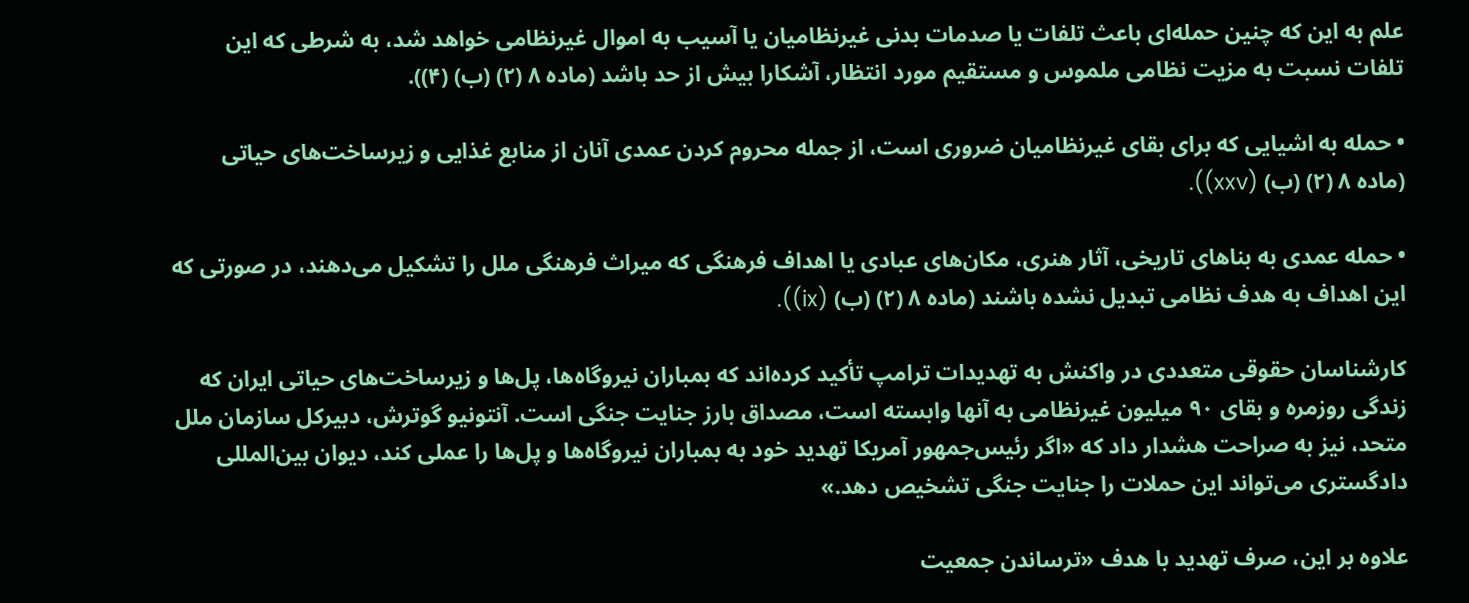علم به این که چنین حمله‌ای باعث تلفات یا صدمات بدنی غیرنظامیان یا آسیب به اموال غیرنظامی خواهد شد، به شرطی که این تلفات نسبت به مزیت نظامی ملموس و مستقیم مورد انتظار، آشکارا بیش از حد باشد (ماده ۸ (۲) (ب) (۴)).

• حمله به اشیایی که برای بقای غیرنظامیان ضروری است، از جمله محروم کردن عمدی آنان از منابع غذایی و زیرساخت‌های حیاتی (ماده ۸ (۲) (ب) (xxv)).

• حمله عمدی به بنا‌های تاریخی، آثار هنری، مکان‌های عبادی یا اهداف فرهنگی که میراث فرهنگی ملل را تشکیل می‌دهند، در صورتی که این اهداف به هدف نظامی تبدیل نشده باشند (ماده ۸ (۲) (ب) (ix)).

کارشناسان حقوقی متعددی در واکنش به تهدیدات ترامپ تأکید کرده‌اند که بمباران نیروگاه‌ها، پل‌ها و زیرساخت‌های حیاتی ایران که زندگی روزمره و بقای ۹۰ میلیون غیرنظامی به آنها وابسته است، مصداق بارز جنایت جنگی است. آنتونیو گوترش، دبیرکل سازمان ملل متحد، نیز به صراحت هشدار داد که «اگر رئیس‌جمهور آمریکا تهدید خود به بمباران نیروگاه‌ها و پل‌ها را عملی کند، دیوان بین‌المللی دادگستری می‌تواند این حملات را جنایت جنگی تشخیص دهد.»

علاوه بر این، صرف تهدید با هدف «ترساندن جمعیت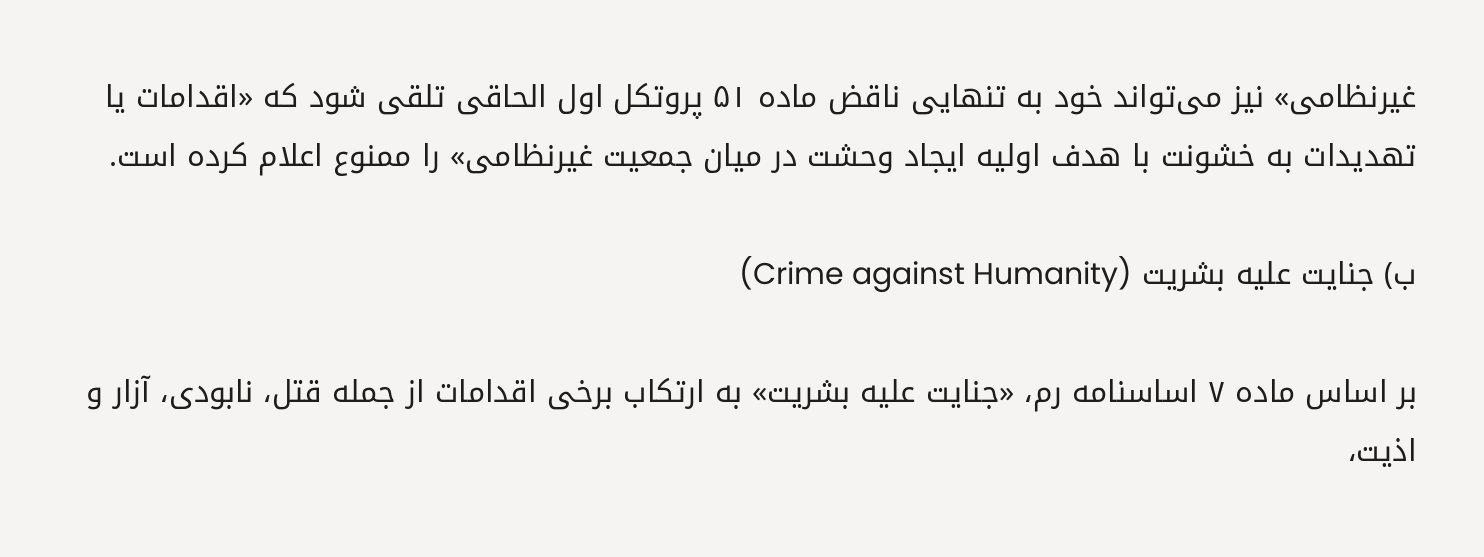غیرنظامی» نیز می‌تواند خود به تنهایی ناقض ماده ۵۱ پروتکل اول الحاقی تلقی شود که «اقدامات یا تهدیدات به خشونت با هدف اولیه ایجاد وحشت در میان جمعیت غیرنظامی» را ممنوع اعلام کرده است.

ب) جنایت علیه بشریت (Crime against Humanity)

بر اساس ماده ۷ اساسنامه رم، «جنایت علیه بشریت» به ارتکاب برخی اقدامات از جمله قتل، نابودی، آزار و اذیت،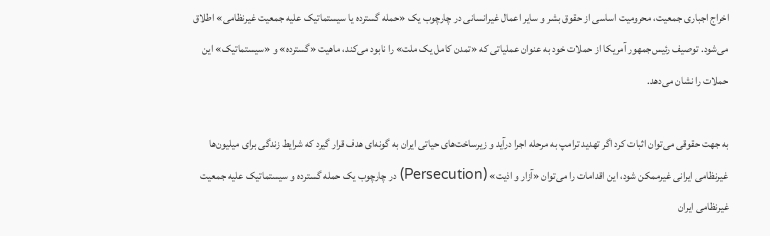اخراج اجباری جمعیت، محرومیت اساسی از حقوق بشر و سایر اعمال غیرانسانی در چارچوب یک «حمله گسترده یا سیستماتیک علیه جمعیت غیرنظامی» اطلاق می‌شود. توصیف رئیس‌جمهور آمریکا از حملات خود به عنوان عملیاتی که «تمدن کامل یک ملت» را نابود می‌کند، ماهیت «گسترده» و «سیستماتیک» این حملات را نشان می‌دهد.

به جهت حقوقی می‌توان اثبات کرد اگر تهدید ترامپ به مرحله اجرا درآید و زیرساخت‌های حیاتی ایران به گونه‌ای هدف قرار گیرد که شرایط زندگی برای میلیون‌ها غیرنظامی ایرانی غیرممکن شود، این اقدامات را می‌توان «آزار و اذیت» (Persecution) در چارچوب یک حمله گسترده و سیستماتیک علیه جمعیت غیرنظامی ایران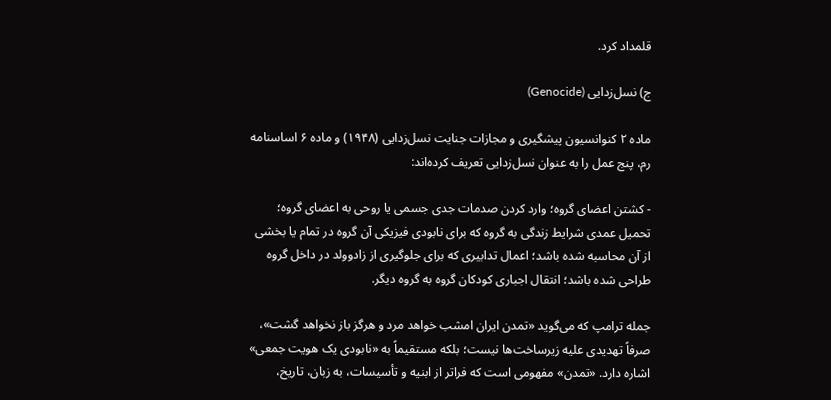قلمداد کرد.

ج) نسل‌زدایی (Genocide)

ماده ۲ کنوانسیون پیشگیری و مجازات جنایت نسل‌زدایی (۱۹۴۸) و ماده ۶ اساسنامه رم، پنج عمل را به عنوان نسل‌زدایی تعریف کرده‌اند:

- کشتن اعضای گروه؛ وارد کردن صدمات جدی جسمی یا روحی به اعضای گروه؛ تحمیل عمدی شرایط زندگی به گروه که برای نابودی فیزیکی آن گروه در تمام یا بخشی از آن محاسبه شده باشد؛ اعمال تدابیری که برای جلوگیری از زادوولد در داخل گروه طراحی شده باشد؛ انتقال اجباری کودکان گروه به گروه دیگر.

جمله ترامپ که می‌گوید «تمدن ایران امشب خواهد مرد و هرگز باز نخواهد گشت»، صرفاً تهدیدی علیه زیرساخت‌ها نیست؛ بلکه مستقیماً به «نابودی یک هویت جمعی» اشاره دارد. «تمدن» مفهومی است که فراتر از ابنیه و تأسیسات، به زبان، تاریخ،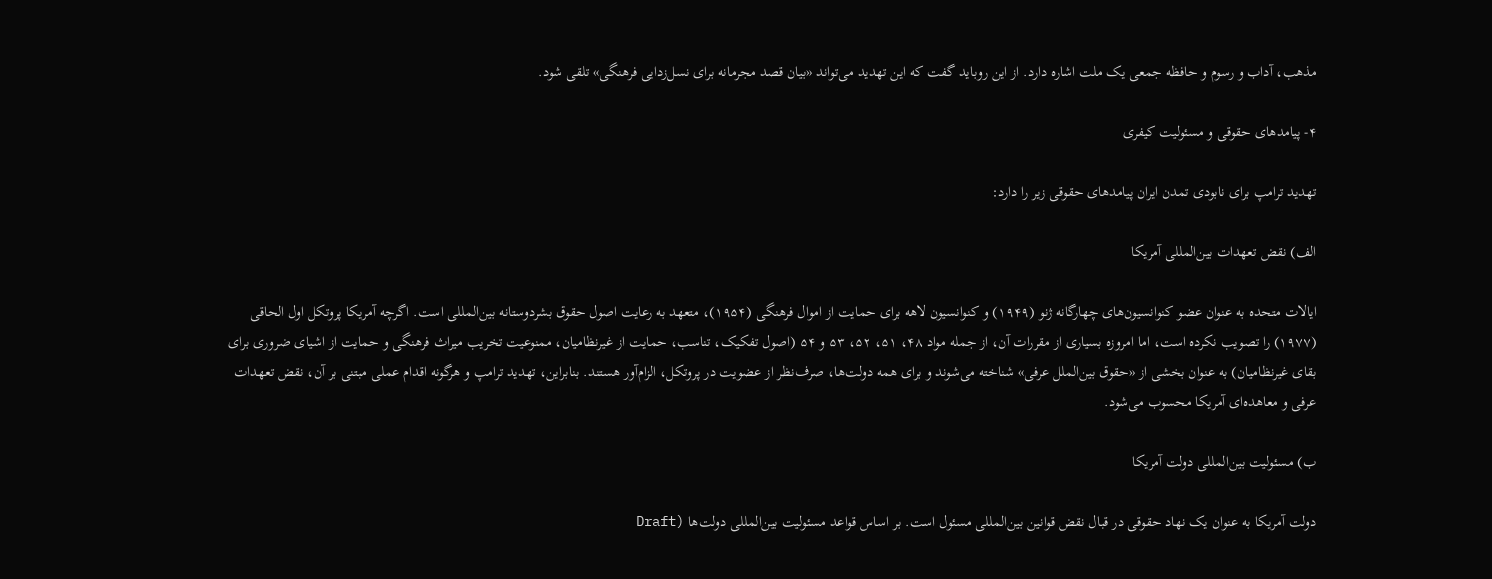مذهب، آداب و رسوم و حافظه جمعی یک ملت اشاره دارد. از این روباید گفت که این تهدید می‌تواند «بیان قصد مجرمانه برای نسل‌زدایی فرهنگی» تلقی شود.

۴- پیامد‌های حقوقی و مسئولیت کیفری

تهدید ترامپ برای نابودی تمدن ایران پیامد‌های حقوقی زیر را دارد:

الف) نقض تعهدات بین‌المللی آمریکا

ایالات متحده به عنوان عضو کنوانسیون‌های چهارگانه ژنو (۱۹۴۹) و کنوانسیون لاهه برای حمایت از اموال فرهنگی (۱۹۵۴)، متعهد به رعایت اصول حقوق بشردوستانه بین‌المللی است. اگرچه آمریکا پروتکل اول الحاقی (۱۹۷۷) را تصویب نکرده است، اما امروزه بسیاری از مقررات آن، از جمله مواد ۴۸، ۵۱، ۵۲، ۵۳ و ۵۴ (اصول تفکیک، تناسب، حمایت از غیرنظامیان، ممنوعیت تخریب میراث فرهنگی و حمایت از اشیای ضروری برای بقای غیرنظامیان) به عنوان بخشی از «حقوق بین‌الملل عرفی» شناخته می‌شوند و برای همه دولت‌ها، صرف‌نظر از عضویت در پروتکل، الزام‌آور هستند. بنابراین، تهدید ترامپ و هرگونه اقدام عملی مبتنی بر آن، نقض تعهدات عرفی و معاهده‌ای آمریکا محسوب می‌شود.

ب) مسئولیت بین‌المللی دولت آمریکا

دولت آمریکا به عنوان یک نهاد حقوقی در قبال نقض قوانین بین‌المللی مسئول است. بر اساس قواعد مسئولیت بین‌المللی دولت‌ها (Draft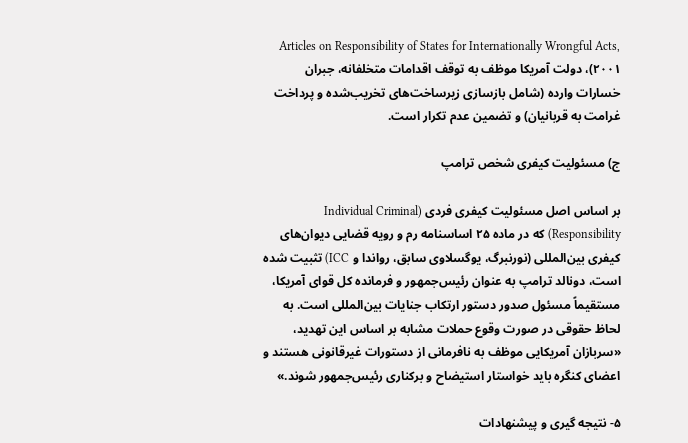Articles on Responsibility of States for Internationally Wrongful Acts, ۲۰۰۱)، دولت آمریکا موظف به توقف اقدامات متخلفانه، جبران خسارات وارده (شامل بازسازی زیرساخت‌های تخریب‌شده و پرداخت غرامت به قربانیان) و تضمین عدم تکرار است.

ج) مسئولیت کیفری شخص ترامپ

بر اساس اصل مسئولیت کیفری فردی (Individual Criminal Responsibility) که در ماده ۲۵ اساسنامه رم و رویه قضایی دیوان‌های کیفری بین‌المللی (نورنبرگ، یوگسلاوی سابق، رواندا و ICC) تثبیت شده است، دونالد ترامپ به عنوان رئیس‌جمهور و فرمانده کل قوای آمریکا، مستقیماً مسئول صدور دستور ارتکاب جنایات بین‌المللی است. به لحاظ حقوقی در صورت وقوع حملات مشابه بر اساس این تهدید، «سربازان آمریکایی موظف به نافرمانی از دستورات غیرقانونی هستند و اعضای کنگره باید خواستار استیضاح و برکناری رئیس‌جمهور شوند.»

۵- نتیجه گیری و پیشنهادات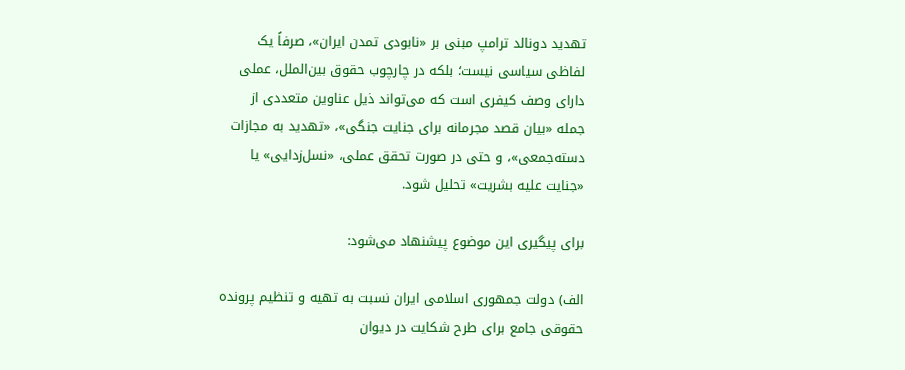تهدید دونالد ترامپ مبنی بر «نابودی تمدن ایران»، صرفاً یک لفاظی سیاسی نیست؛ بلکه در چارچوب حقوق بین‌الملل، عملی دارای وصف کیفری است که می‌تواند ذیل عناوین متعددی از جمله «بیان قصد مجرمانه برای جنایت جنگی»، «تهدید به مجازات دسته‌جمعی»، و حتی در صورت تحقق عملی، «نسل‌زدایی» یا «جنایت علیه بشریت» تحلیل شود.

برای پیگیری این موضوع پیشنهاد می‌شود:

الف) دولت جمهوری اسلامی ایران نسبت به تهیه و تنظیم پرونده حقوقی جامع برای طرح شکایت در دیوان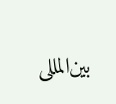بین‌المللی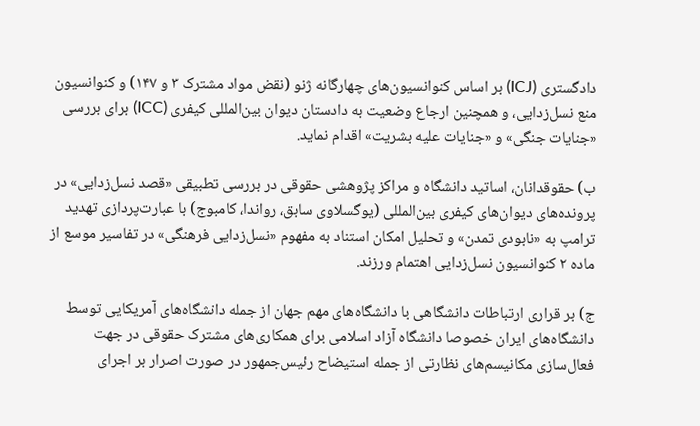دادگستری (ICJ) بر اساس کنوانسیون‌های چهارگانه ژنو (نقض مواد مشترک ۳ و ۱۴۷) و کنوانسیون منع نسل‌زدایی، و همچنین ارجاع وضعیت به دادستان دیوان بین‌المللی کیفری (ICC) برای بررسی «جنایات جنگی» و «جنایات علیه بشریت» اقدام نماید.

ب) حقوقدانان، اساتید دانشگاه و مراکز پژوهشی حقوقی در بررسی تطبیقی «قصد نسل‌زدایی» در پرونده‌های دیوان‌های کیفری بین‌المللی (یوگسلاوی سابق، رواندا، کامبوج) با عبارت‌پردازی تهدید ترامپ به «نابودی تمدن» و تحلیل امکان استناد به مفهوم «نسل‌زدایی فرهنگی» در تفاسیر موسع از ماده ۲ کنوانسیون نسل‌زدایی اهتمام ورزند.

ج) بر قراری ارتباطات دانشگاهی با دانشگاه‌های مهم جهان از جمله دانشگاه‌های آمریکایی توسط دانشگاه‌های ایران خصوصا دانشگاه آزاد اسلامی برای همکاری‌های مشترک حقوقی در جهت فعال‌سازی مکانیسم‌های نظارتی از جمله استیضاح رئیس‌جمهور در صورت اصرار بر اجرای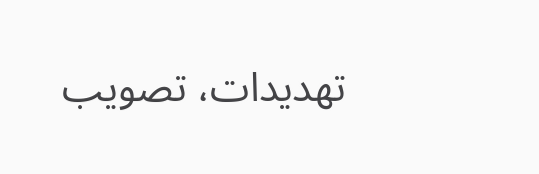تهدیدات، تصویب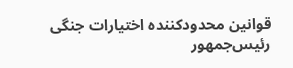قوانین محدودکننده اختیارات جنگی رئیس‌جمهور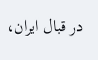در قبال ایران،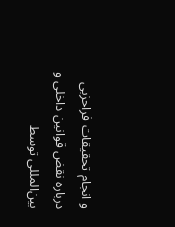و انجام تحقیقات فراحزبی درباره نقض قوانین داخلی و بین‌المللی توسط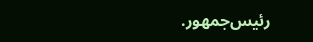رئیس‌جمهور.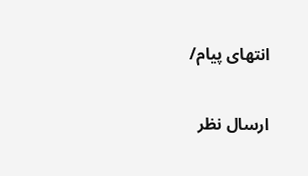انتهای پیام/

ارسال نظر